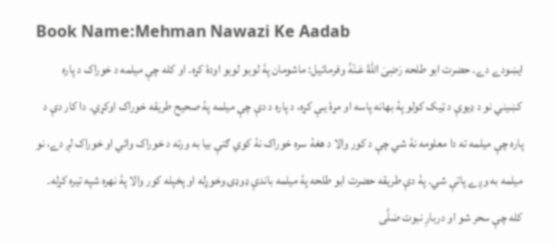Book Name:Mehman Nawazi Ke Aadab
ايښودے دے۔ حضرت ابو طلحه رَضِىَ اللهُ عَـنْهُ وفرمائيل: ماشومان پۀ لوبو لوبو اودۀ کړه۔ او کله چې ميلمه د خوراک د پاره کښيني نو د ډيوې د ټيک کولو پۀ بهانه پاسه او مړۀ يـې کړه، د پاره د دې چې ميلمه پۀ صحيح طريقه خوراک اوکړي۔ دا کار دې د پاره چې ميلمه ته دا معلومه نۀ شي چې د کور والا د هغۀ سره خوراک نۀ کوي ګنې بيا به ورته د خوراک وائي او خوراک لږ دے، نو ميلمه به وږے پاتې شي۔ پۀ دې طريقه حضرت ابو طلحه پۀ ميلمه باندې ډوډۍ وخوړله او پخپله کور والا پۀ نهره شپه تيره کړله۔ کله چې سحر شو او دربارِ نبوت صَلَّى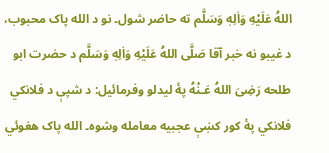اللهُ عَلَيْهِ وَاٰلِهٖ وَسَلَّم ته حاضر شول۔ نو د الله پاک محبوب، د غيبو نه خبر آقا صَلَّى اللهُ عَلَيْهِ وَاٰلِهٖ وَسَلَّم د حضرت ابو طلحه رَضِىَ اللهُ عَـنْهُ پۀ ليدلو وفرمائيل: د شپې د فلانکي فلانکي پۀ کور کښې عجبيه معامله وشوه۔ الله پاک هغوئي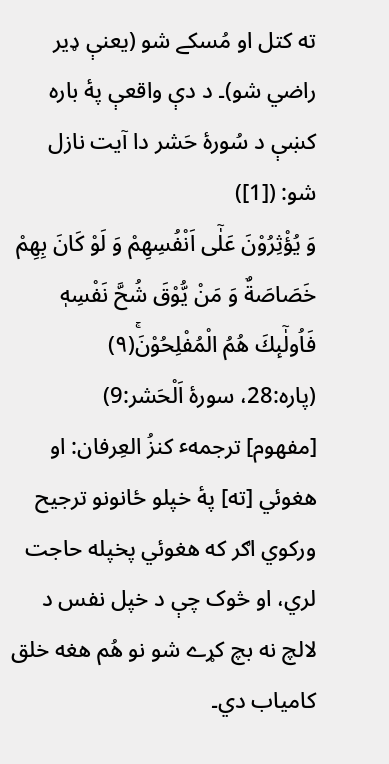ته کتل او مُسکے شو (يعنې ډير راضي شو)۔ د دې واقعې پۀ باره کښې د سُورۀ حَشر دا آيت نازل شو: ([1])
وَ یُؤْثِرُوْنَ عَلٰۤى اَنْفُسِهِمْ وَ لَوْ كَانَ بِهِمْ خَصَاصَةٌ وَ مَنْ یُّوْقَ شُحَّ نَفْسِهٖ فَاُولٰٓىٕكَ هُمُ الْمُفْلِحُوْنَۚ(۹)
(پارہ:28، سورۀ اَلْحَشر:9)
[مفهوم] ترجمهٴ کنزُ العِرفان: او هغوئي [ته] پۀ خپلو ځانونو ترجيح ورکوي اګر که هغوئي پخپله حاجت لري، او څوک چې د خپل نفس د لالچ نه بچ کړے شو نو هُم هغه خلق کامياب دي۔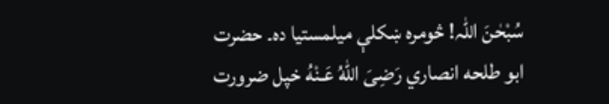سُبْحٰنَ اللہ! څومره ښکلې ميلمستيا ده۔ حضرت ابو طلحه انصاري رَضِىَ اللهُ عَـنْهُ خپل ضرورت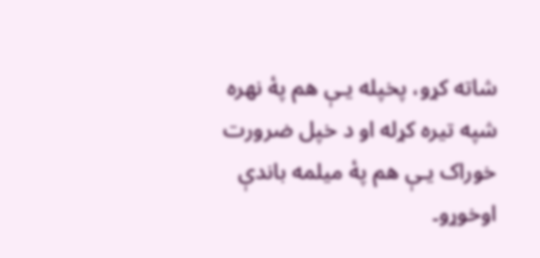شاته کړو، پخپله يـې هم پۀ نهره شپه تيره کړله او د خپل ضرورت خوراک يـې هم پۀ ميلمه باندې اوخوړو۔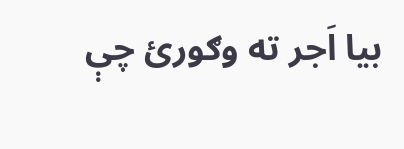بيا اَجر ته وګورئ چې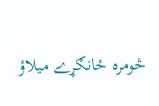څومره ځانګړے ميلاؤ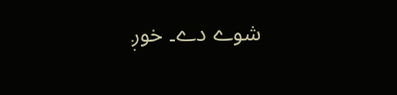شوے دے۔ خوږ